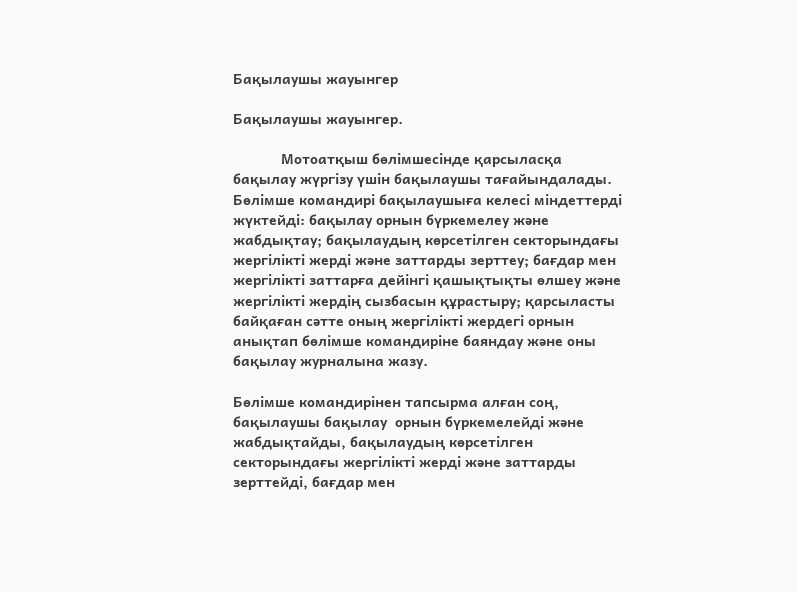Бақылаушы жауынгер

Бақылаушы жауынгер.

            Мотоатқыш бөлімшесінде қарсыласқа бақылау жүргізу үшін бақылаушы тағайындалады. Бөлімше командирі бақылаушыға келесі міндеттерді жүктейді: бақылау орнын бүркемелеу және жабдықтау; бақылаудың көрсетілген секторындағы жергілікті жерді және заттарды зерттеу; бағдар мен жергілікті заттарға дейінгі қашықтықты өлшеу және  жергілікті жердің сызбасын құрастыру; қарсыласты байқаған сәтте оның жергілікті жердегі орнын анықтап бөлімше командиріне баяндау және оны бақылау журналына жазу.

Бөлімше командирінен тапсырма алған соң, бақылаушы бақылау  орнын бүркемелейді және жабдықтайды, бақылаудың көрсетілген секторындағы жергілікті жерді және заттарды зерттейді, бағдар мен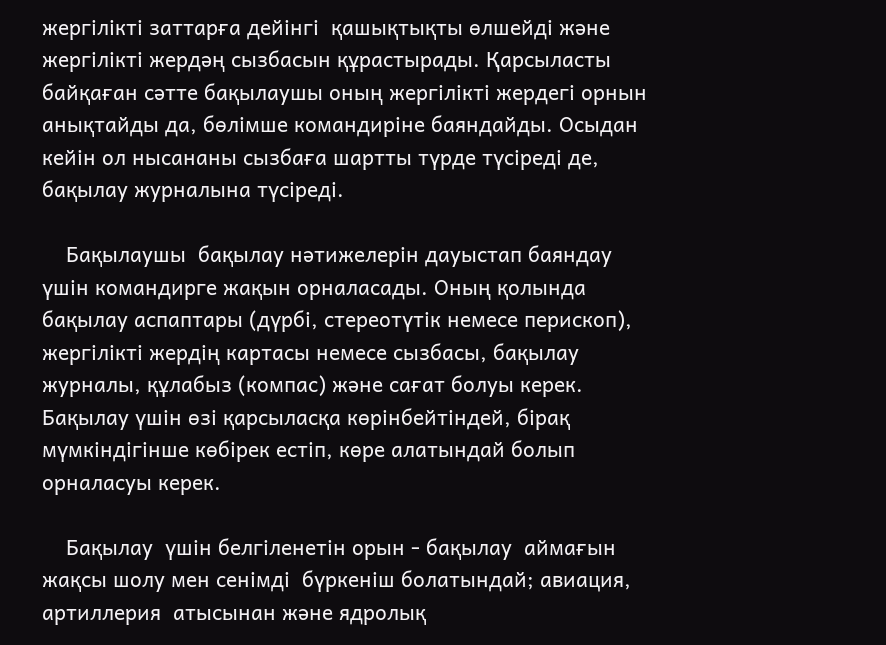жергілікті заттарға дейінгі  қашықтықты өлшейді және жергілікті жердәң сызбасын құрастырады. Қарсыласты байқаған сәтте бақылаушы оның жергілікті жердегі орнын анықтайды да, бөлімше командиріне баяндайды. Осыдан кейін ол нысананы сызбаға шартты түрде түсіреді де, бақылау журналына түсіреді.

    Бақылаушы  бақылау нәтижелерін дауыстап баяндау үшін командирге жақын орналасады. Оның қолында бақылау аспаптары (дүрбі, стереотүтік немесе перископ), жергілікті жердің картасы немесе сызбасы, бақылау журналы, құлабыз (компас) және сағат болуы керек. Бақылау үшін өзі қарсыласқа көрінбейтіндей, бірақ мүмкіндігінше көбірек естіп, көре алатындай болып орналасуы керек.

    Бақылау  үшін белгіленетін орын - бақылау  аймағын жақсы шолу мен сенімді  бүркеніш болатындай; авиация, артиллерия  атысынан және ядролық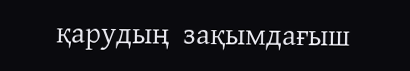қарудың  зақымдағыш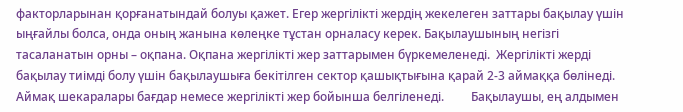факторларынан қорғанатындай болуы қажет. Егер жергілікті жердің жекелеген заттары бақылау үшін ыңғайлы болса, онда оның жанына көлеңке тұстан орналасу керек. Бақылаушының негізгі тасаланатын орны – оқпана. Оқпана жергілікті жер заттарымен бүркемеленеді.  Жергілікті жерді бақылау тиімді болу үшін бақылаушыға бекітілген сектор қашықтығына қарай 2-3 аймаққа бөлінеді. Аймақ шекаралары бағдар немесе жергілікті жер бойынша белгіленеді.         Бақылаушы, ең алдымен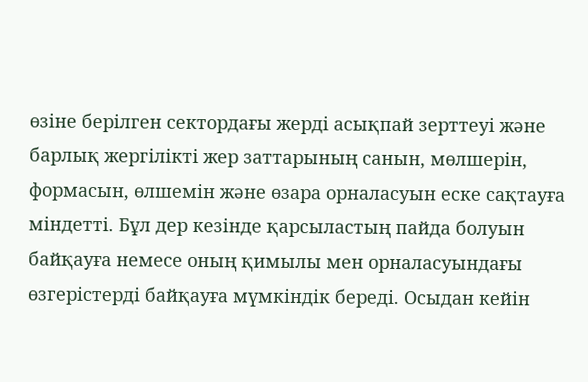өзіне берілген сектордағы жерді асықпай зерттеуі және барлық жергілікті жер заттарының санын, мөлшерін, формасын, өлшемін және өзара орналасуын еске сақтауға міндетті. Бұл дер кезінде қарсыластың пайда болуын байқауға немесе оның қимылы мен орналасуындағы өзгерістерді байқауға мүмкіндік береді. Осыдан кейін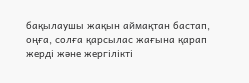бақылаушы жақын аймақтан бастап, оңға, солға қарсылас жағына қарап жерді және жергілікті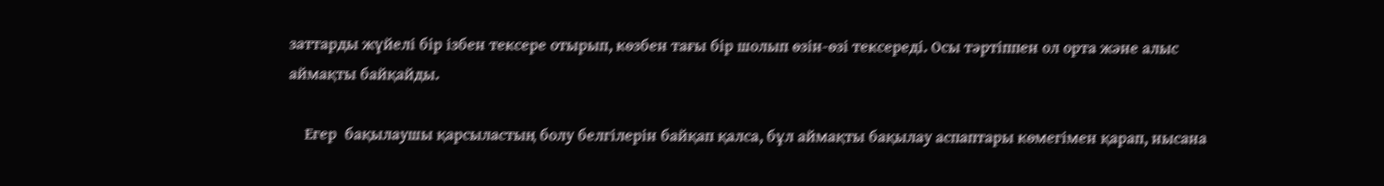заттарды жүйелі бір ізбен тексере отырып, көзбен тағы бір шолып өзін-өзі тексереді. Осы тәртіппен ол орта және алыс аймақты байқайды.

    Егер  бақылаушы қарсыластың болу белгілерін байқап қалса, бұл аймақты бақылау аспаптары көмегімен қарап, нысана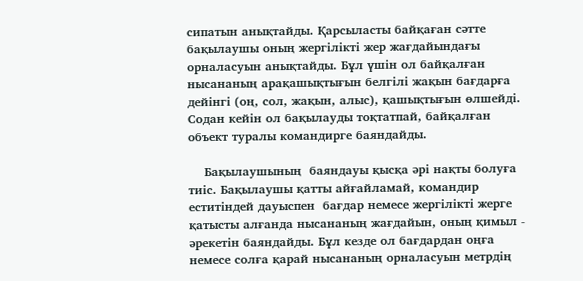сипатын анықтайды. Қарсыласты байқаған сәтте  бақылаушы оның жергілікті жер жағдайындағы орналасуын анықтайды. Бұл үшін ол байқалған нысананың арақашықтығын белгілі жақын бағдарға дейінгі (оң, сол, жақын, алыс), қашықтығын өлшейді. Содан кейін ол бақылауды тоқтатпай, байқалған объект туралы командирге баяндайды.

    Бақылаушының  баяндауы қысқа әрі нақты болуға  тиіс. Бақылаушы қатты айғайламай, командир еститіндей дауыспен  бағдар немесе жергілікті жерге қатысты алғанда нысананың жағдайын, оның қимыл - әрекетін баяндайды. Бұл кезде ол бағдардан оңға немесе солға қарай нысананың орналасуын метрдің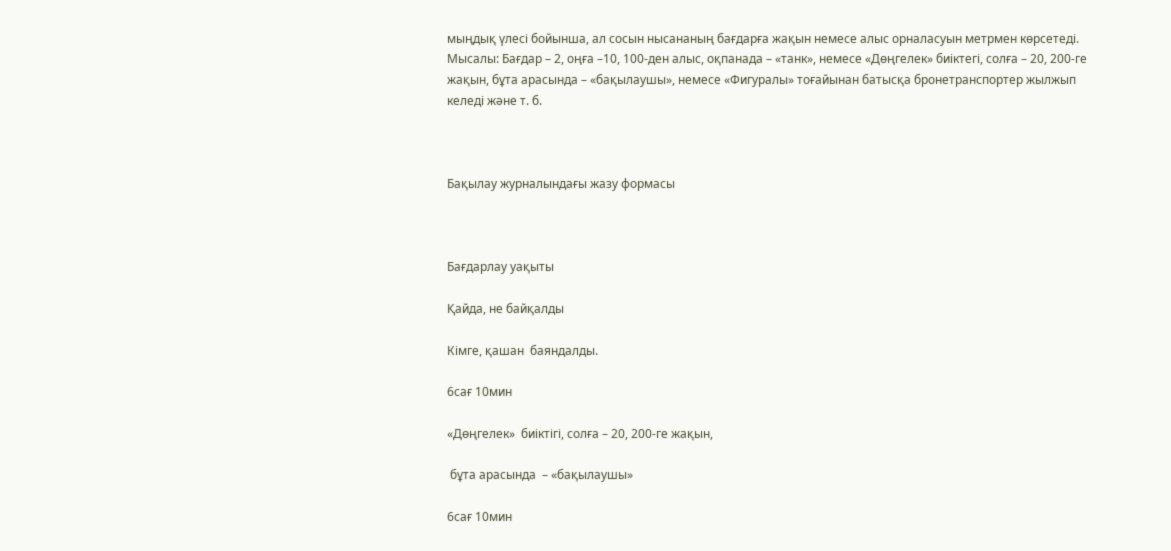мыңдық үлесі бойынша, ал сосын нысананың бағдарға жақын немесе алыс орналасуын метрмен көрсетеді. Мысалы: Бағдар – 2, оңға –10, 100-ден алыс, оқпанада – «танк», немесе «Дөңгелек» биіктегі, солға – 20, 200-ге жақын, бұта арасында – «бақылаушы», немесе «Фигуралы» тоғайынан батысқа бронетранспортер жылжып келеді және т. б.



Бақылау журналындағы жазу формасы



Бағдарлау уақыты

Қайда, не байқалды

Кімге, қашан  баяндалды.

6сағ 10мин

«Дөңгелек»  биіктігі, солға – 20, 200-ге жақын,

 бұта арасында  – «бақылаушы»

6сағ 10мин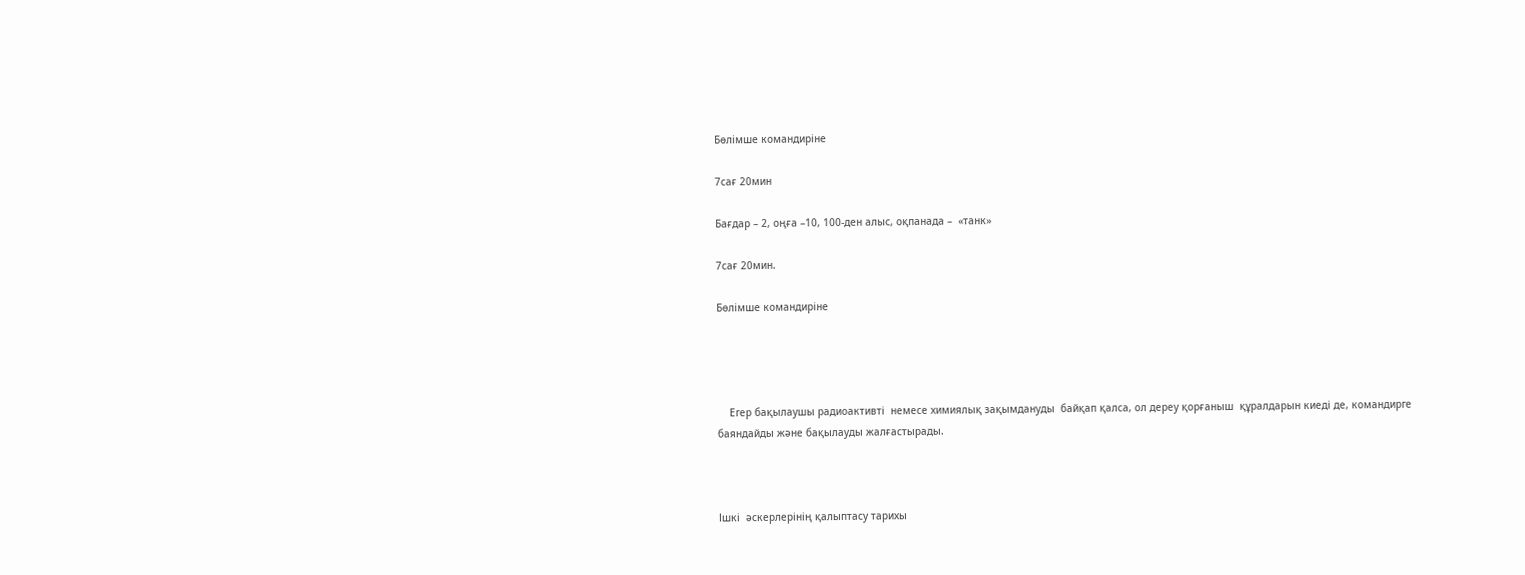Бөлімше командиріне

7сағ 20мин

Бағдар – 2, оңға –10, 100-ден алыс, оқпанада –  «танк»

7сағ 20мин.

Бөлімше командиріне




    Егер бақылаушы радиоактивті  немесе химиялық зақымдануды  байқап қалса, ол дереу қорғаныш  құралдарын киеді де, командирге  баяндайды және бақылауды жалғастырады.



Ішкі  әскерлерінің қалыптасу тарихы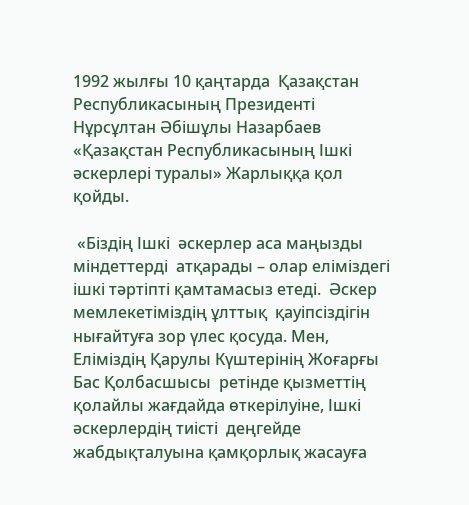1992 жылғы 10 қаңтарда  Қазақстан Республикасының Президенті  Нұрсұлтан Әбішұлы Назарбаев  «Қазақстан Республикасының Ішкі  әскерлері туралы» Жарлыққа қол  қойды.

 «Біздің Ішкі  әскерлер аса маңызды міндеттерді  атқарады – олар еліміздегі  ішкі тәртіпті қамтамасыз етеді.  Әскер мемлекетіміздің ұлттық  қауіпсіздігін нығайтуға зор үлес қосуда. Мен, Еліміздің Қарулы Күштерінің Жоғарғы Бас Қолбасшысы  ретінде қызметтің қолайлы жағдайда өткерілуіне, Ішкі әскерлердің тиісті  деңгейде жабдықталуына қамқорлық жасауға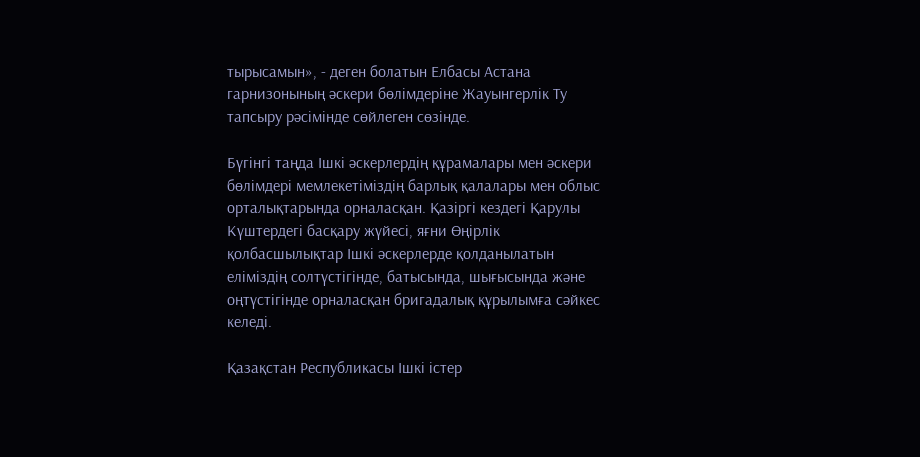тырысамын», - деген болатын Елбасы Астана гарнизонының әскери бөлімдеріне Жауынгерлік Ту тапсыру рәсімінде сөйлеген сөзінде.

Бүгінгі таңда Ішкі әскерлердің құрамалары мен әскери бөлімдері мемлекетіміздің барлық қалалары мен облыс орталықтарында орналасқан. Қазіргі кездегі Қарулы Күштердегі басқару жүйесі, яғни Өңірлік қолбасшылықтар Ішкі әскерлерде қолданылатын еліміздің солтүстігінде, батысында, шығысында және оңтүстігінде орналасқан бригадалық құрылымға сәйкес келеді.

Қазақстан Республикасы Ішкі істер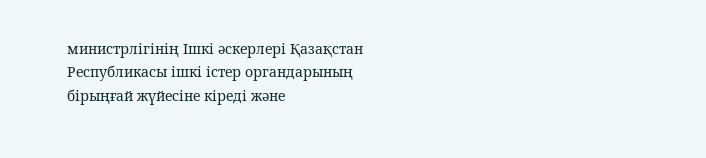министрлігінің Ішкі әскерлері Қазақстан Республикасы ішкі істер органдарының бірыңғай жүйесіне кіреді және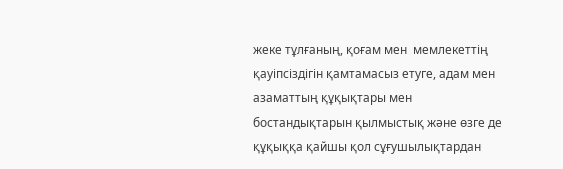жеке тұлғаның, қоғам мен  мемлекеттің қауіпсіздігін қамтамасыз етуге, адам мен азаматтың құқықтары мен бостандықтарын қылмыстық және өзге де құқыққа қайшы қол сұғушылықтардан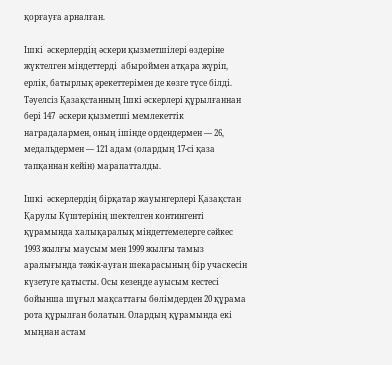қорғауға арналған.

Ішкі  әскерлердің әскери қызметшілері өздеріне жүктелген міндеттерді  абыроймен атқара жүріп, ерлік, батырлық әрекеттерімен де көзге түсе білді. Тәуелсіз Қазақстанның Iшкi әскерлері құрылғаннан берi 147  әскери қызметшi мемлекеттiк наградалармен, оның iшiнде ордендермен — 26, медальдермен — 121 адам (олардың 17-сi қаза тапқаннан кейiн) марапатталды.

Ішкі  әскерлердің бірқатар жауынгерлері Қазақстан Қарулы Күштерінің шектелген контингенті құрамында халықаралық міндеттемелерге сәйкес 1993 жылғы маусым мен 1999 жылғы тамыз аралығында тәжік-ауған шекарасының бір учаскесін күзетуге қатысты. Осы кезеңде ауысым кестесі бойынша шұғыл мақсаттағы бөлімдерден 20 құрама рота құрылған болатын. Олардың құрамында екі мыңнан астам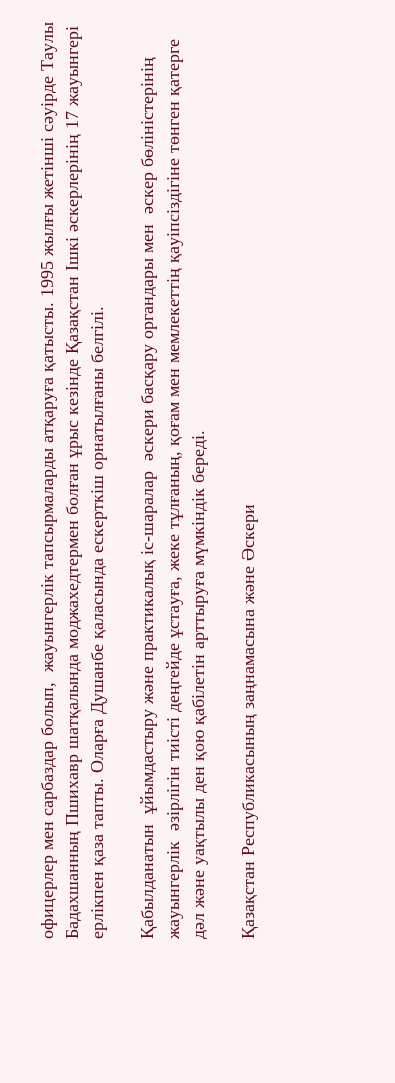офицерлер мен сарбаздар болып,  жауынгерлік тапсырмаларды атқаруға қатысты. 1995 жылғы жетінші сәуірде Таулы Бадахшанның Пшихавр шатқалында моджахедтермен болған ұрыс кезінде Қазақстан Ішкі әскерлерінің 17 жауынгері ерлікпен қаза тапты. Оларға Душанбе қаласында ескерткіш орнатылғаны белгілі.

Қабылданатын  ұйымдастыру және практикалық іс-шаралар  әскери басқару органдары мен  әскер бөліністерінің жауынгерлік  әзірлігін тиісті деңгейде ұстауға, жеке тұлғаның, қоғам мен мемлекеттің қауіпсіздігіне төнген қатерге дәл және уақтылы ден қою қабілетін арттыруға мүмкіндік береді.

Қазақстан Республикасының заңнамасына және Әскери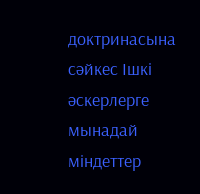доктринасына сәйкес Ішкі әскерлерге мынадай міндеттер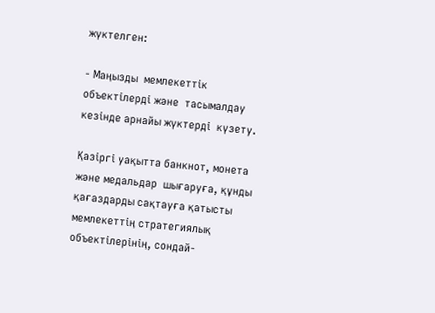жүктелген:

- Маңызды  мемлекеттік объектілерді және  тасымалдау кезінде арнайы жүктерді  күзету.

Қазіргі уақытта банкнот, монета және медальдар  шығаруға, құнды қағаздарды сақтауға қатысты мемлекеттің стратегиялық объектілерінің, сондай-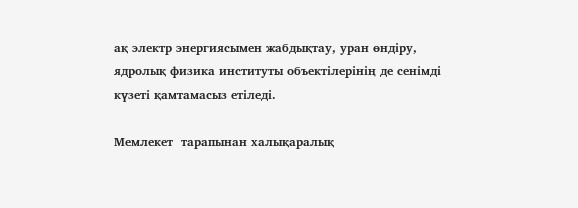ақ электр энергиясымен жабдықтау, уран өндіру, ядролық физика институты объектілерінің де сенімді күзеті қамтамасыз етіледі.

Мемлекет  тарапынан халықаралық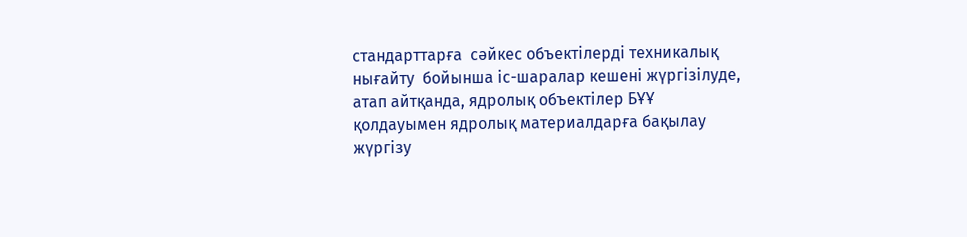стандарттарға  сәйкес объектілерді техникалық нығайту  бойынша іс-шаралар кешені жүргізілуде, атап айтқанда, ядролық объектілер БҰҰ қолдауымен ядролық материалдарға бақылау жүргізу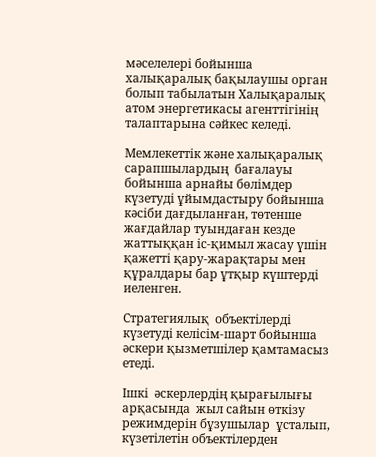мәселелері бойынша халықаралық бақылаушы орган болып табылатын Халықаралық атом энергетикасы агенттігінің талаптарына сәйкес келеді.

Мемлекеттік және халықаралық сарапшылардың  бағалауы бойынша арнайы бөлімдер күзетуді ұйымдастыру бойынша кәсіби дағдыланған, төтенше жағдайлар туындаған кезде жаттыққан іс-қимыл жасау үшін қажетті қару-жарақтары мен құралдары бар ұтқыр күштерді иеленген.

Стратегиялық  объектілерді күзетуді келісім-шарт бойынша әскери қызметшілер қамтамасыз етеді.

Ішкі  әскерлердің қырағылығы арқасында  жыл сайын өткізу режимдерін бұзушылар  ұсталып, күзетілетін объектілерден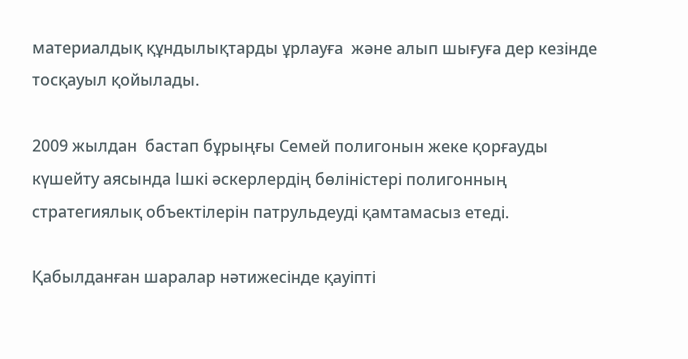материалдық құндылықтарды ұрлауға  және алып шығуға дер кезінде тосқауыл қойылады.

2009 жылдан  бастап бұрыңғы Семей полигонын жеке қорғауды күшейту аясында Ішкі әскерлердің бөліністері полигонның стратегиялық объектілерін патрульдеуді қамтамасыз етеді.

Қабылданған шаралар нәтижесінде қауіпті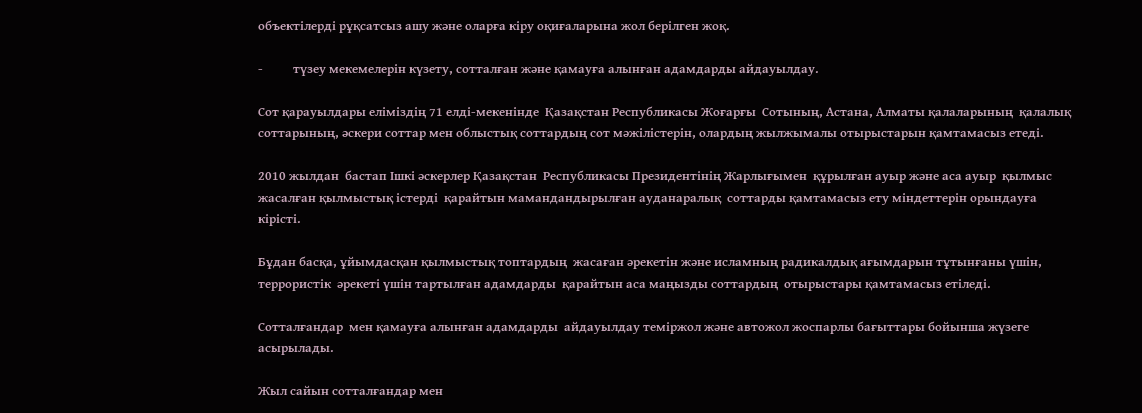объектілерді рұқсатсыз ашу және оларға кіру оқиғаларына жол берілген жоқ.

-          түзеу мекемелерін күзету, сотталған және қамауға алынған адамдарды айдауылдау.

Сот қарауылдары еліміздің 71 елді-мекенінде  Қазақстан Республикасы Жоғарғы  Сотының, Астана, Алматы қалаларының  қалалық соттарының, әскери соттар мен облыстық соттардың сот мәжілістерін, олардың жылжымалы отырыстарын қамтамасыз етеді.

2010 жылдан  бастап Ішкі әскерлер Қазақстан  Республикасы Президентінің Жарлығымен  құрылған ауыр және аса ауыр  қылмыс жасалған қылмыстық істерді  қарайтын мамандандырылған ауданаралық  соттарды қамтамасыз ету міндеттерін орындауға кірісті.

Бұдан басқа, ұйымдасқан қылмыстық топтардың  жасаған әрекетін және исламның радикалдық ағымдарын тұтынғаны үшін, террористік  әрекеті үшін тартылған адамдарды  қарайтын аса маңызды соттардың  отырыстары қамтамасыз етіледі.

Сотталғандар  мен қамауға алынған адамдарды  айдауылдау теміржол және автожол жоспарлы бағыттары бойынша жүзеге асырылады.

Жыл сайын сотталғандар мен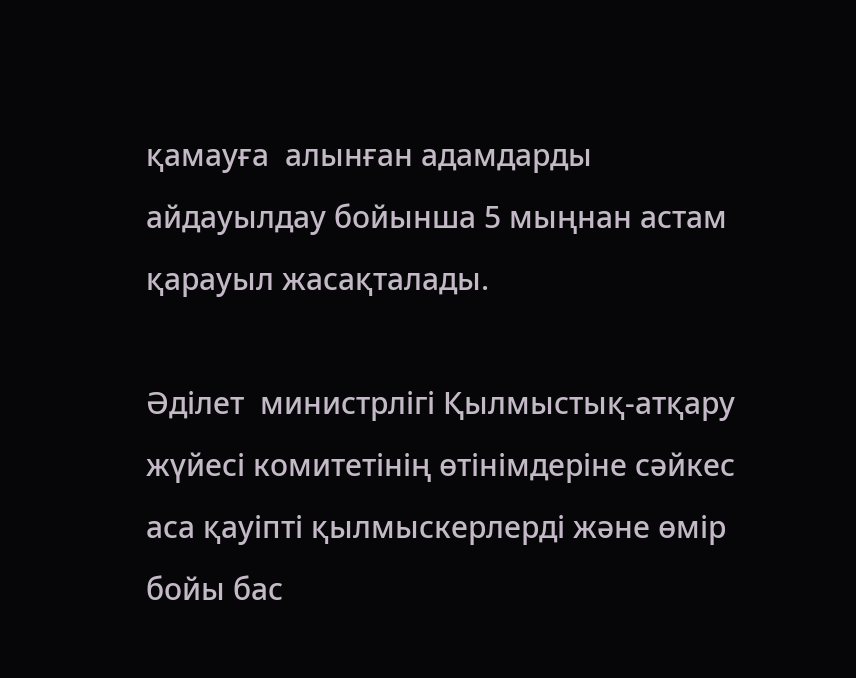қамауға  алынған адамдарды айдауылдау бойынша 5 мыңнан астам қарауыл жасақталады.

Әділет  министрлігі Қылмыстық-атқару жүйесі комитетінің өтінімдеріне сәйкес аса қауіпті қылмыскерлерді және өмір бойы бас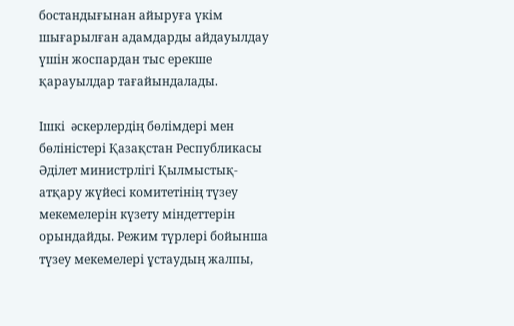бостандығынан айыруға үкім шығарылған адамдарды айдауылдау үшін жоспардан тыс ерекше қарауылдар тағайындалады.

Ішкі  әскерлердің бөлімдері мен бөліністері Қазақстан Республикасы Әділет министрлігі Қылмыстық-атқару жүйесі комитетінің түзеу мекемелерін күзету міндеттерін орындайды. Режим түрлері бойынша түзеу мекемелері ұстаудың жалпы,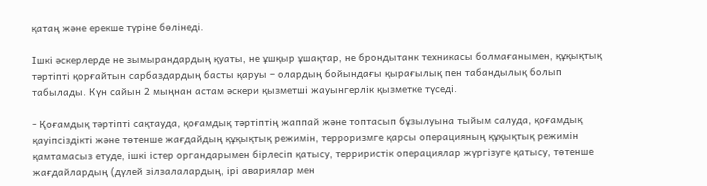қатаң және ерекше түріне бөлінеді.

Ішкі әскерлерде не зымырандардың қуаты, не ұшқыр ұшақтар, не брондытанк техникасы болмағанымен, құқықтық тәртіпті қорғайтын сарбаздардың басты қаруы – олардың бойындағы қырағылық пен табандылық болып табылады. Күн сайын 2 мыңнан астам әскери қызметші жауынгерлік қызметке түседі.

- Қоғамдық тәртіпті сақтауда, қоғамдық тәртіптің жаппай және топтасып бұзылуына тыйым салуда, қоғамдық қауіпсіздікті және төтенше жағдайдың құқықтық режимін, терроризмге қарсы операцияның құқықтық режимін қамтамасыз етуде, ішкі істер органдарымен бірлесіп қатысу, терриристік операциялар жүргізуге қатысу, төтенше жағдайлардың (дүлей зілзалалардың, ірі авариялар мен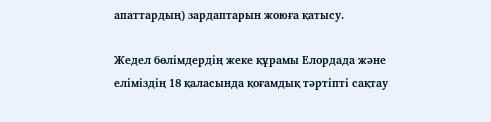апаттардың) зардаптарын жоюға қатысу.

Жедел бөлімдердің жеке құрамы Елордада және еліміздің 18 қаласында қоғамдық тәртіпті сақтау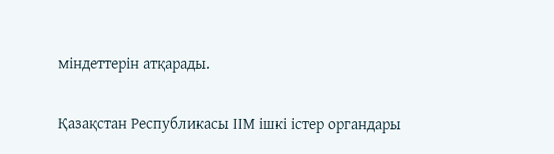міндеттерін атқарады.

Қазақстан Республикасы ІІМ ішкі істер органдары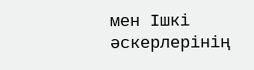мен Ішкі әскерлерінің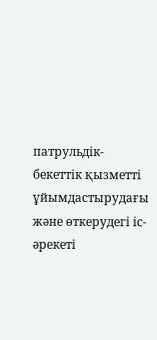патрульдік-бекеттік қызметті ұйымдастырудағы және өткерудегі іс-әрекеті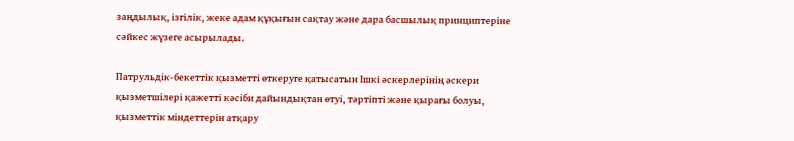заңдылық, ізгілік, жеке адам құқығын сақтау және дара басшылық принциптеріне сәйкес жүзеге асырылады.

Патрульдік-бекеттік қызметті өткеруге қатысатын Ішкі әскерлерінің әскери қызметшілері қажетті кәсіби дайындықтан өтуі, тәртіпті және қырағы болуы, қызметтік міндеттерін атқару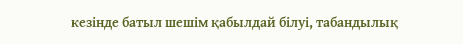кезінде батыл шешім қабылдай білуі, табандылық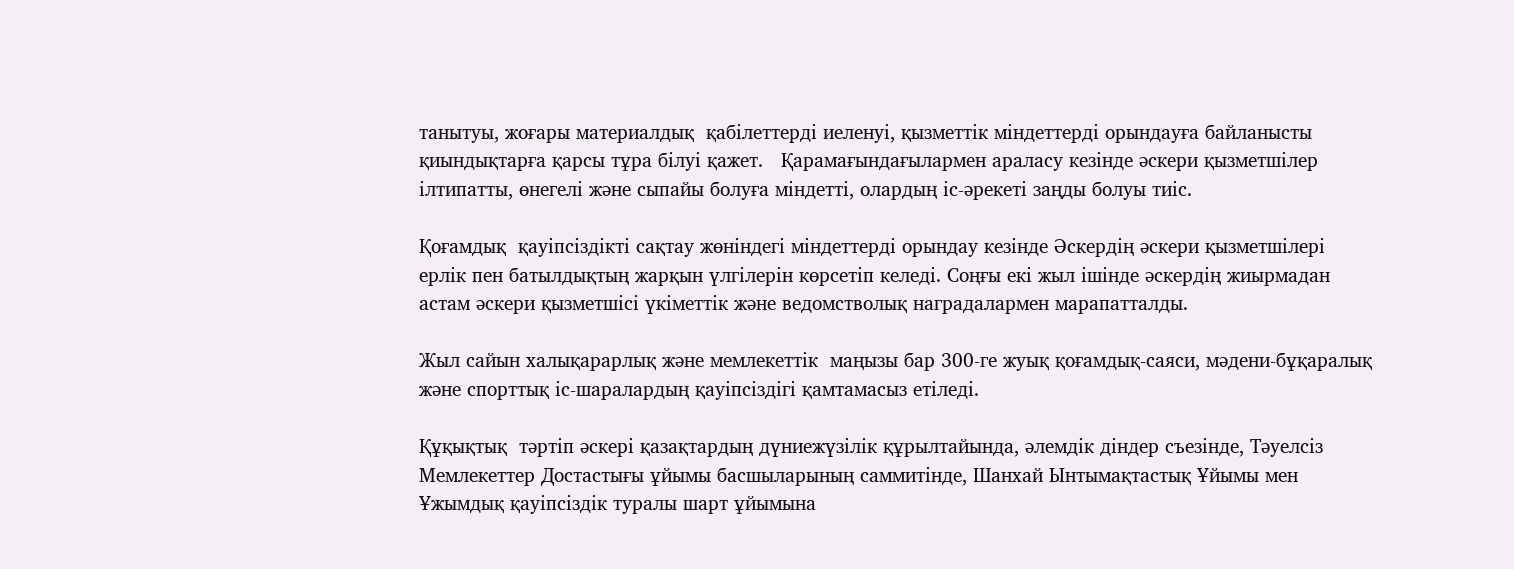танытуы, жоғары материалдық  қабілеттерді иеленуі, қызметтік міндеттерді орындауға байланысты қиындықтарға қарсы тұра білуі қажет.   Қарамағындағылармен араласу кезінде әскери қызметшілер ілтипатты, өнегелі және сыпайы болуға міндетті, олардың іс-әрекеті заңды болуы тиіс.

Қоғамдық  қауіпсіздікті сақтау жөніндегі міндеттерді орындау кезінде Әскердің әскери қызметшілері ерлік пен батылдықтың жарқын үлгілерін көрсетіп келеді. Соңғы екі жыл ішінде әскердің жиырмадан астам әскери қызметшісі үкіметтік және ведомстволық наградалармен марапатталды.

Жыл сайын халықарарлық және мемлекеттік  маңызы бар 300-ге жуық қоғамдық-саяси, мәдени-бұқаралық  және спорттық іс-шаралардың қауіпсіздігі қамтамасыз етіледі.

Құқықтық  тәртіп әскері қазақтардың дүниежүзілік құрылтайында, әлемдік діндер съезінде, Тәуелсіз Мемлекеттер Достастығы ұйымы басшыларының саммитінде, Шанхай Ынтымақтастық Ұйымы мен Ұжымдық қауіпсіздік туралы шарт ұйымына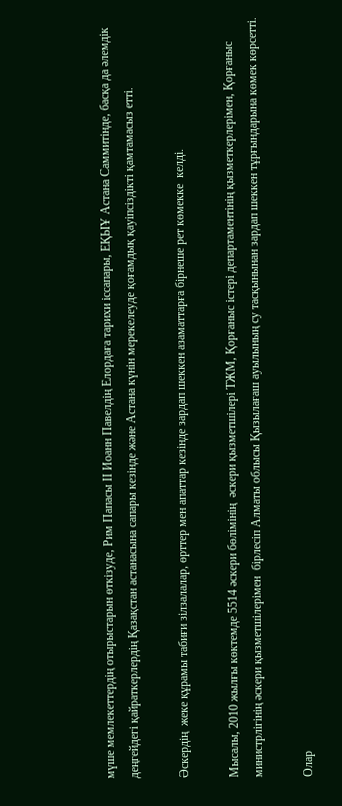мүше мемлекеттердің отырыстарын өткізуде, Рим Папасы ІІ Иоанн Павелдің Елордаға тарихи іссапары, ЕҚЫҰ Астана Саммитінде, басқа да әлемдік деңгейдегі қайраткерлердің Қазақстан астанасына сапары кезінде және Астана күнін мерекелеуде қоғамдық қауіпсіздікті қамтамасыз етті.

Әскердің  жеке құрамы табиғи зілзалалар, өрттер мен апаттар кезінде зардап шеккен азаматтарға бірнеше рет көмекке  келді.

Мысалы, 2010 жылғы көктемде 5514 әскери бөлімінің  әскери қызметшілері ТЖМ, Қорғаныс істері департаментінің қызметкерлерімен, Қорғаныс министрлігінің әскери қызметшілерімен  бірлесіп Алматы облысы Қызылағаш ауылының су тасқынынан зардап шеккен тұрғындарына көмек көрсетті.

Олар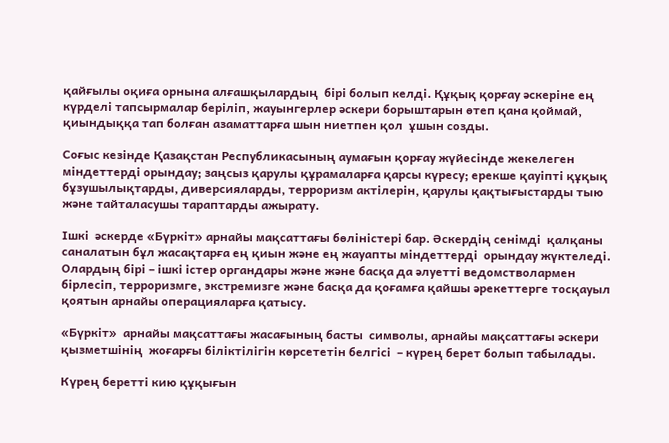қайғылы оқиға орнына алғашқылардың  бірі болып келді. Құқық қорғау әскеріне ең күрделі тапсырмалар беріліп, жауынгерлер әскери борыштарын өтеп қана қоймай, қиындыққа тап болған азаматтарға шын ниетпен қол  ұшын созды.

Соғыс кезінде Қазақстан Республикасының аумағын қорғау жүйесінде жекелеген міндеттерді орындау; заңсыз қарулы құрамаларға қарсы күресу; ерекше қауіпті құқық бұзушылықтарды, диверсияларды, терроризм актілерін, қарулы қақтығыстарды тыю және тайталасушы тараптарды ажырату.

Ішкі  әскерде «Бүркіт» арнайы мақсаттағы бөліністері бар. Әскердің сенімді  қалқаны саналатын бұл жасақтарға ең қиын және ең жауапты міндеттерді  орындау жүктеледі. Олардың бірі – ішкі істер органдары және және басқа да әлуетті ведомстволармен  бірлесіп, терроризмге, экстремизге және басқа да қоғамға қайшы әрекеттерге тосқауыл қоятын арнайы операцияларға қатысу.

«Бүркіт»  арнайы мақсаттағы жасағының басты  символы, арнайы мақсаттағы әскери қызметшінің  жоғарғы біліктілігін көрсететін белгісі  – күрең берет болып табылады.

Күрең беретті кию құқығын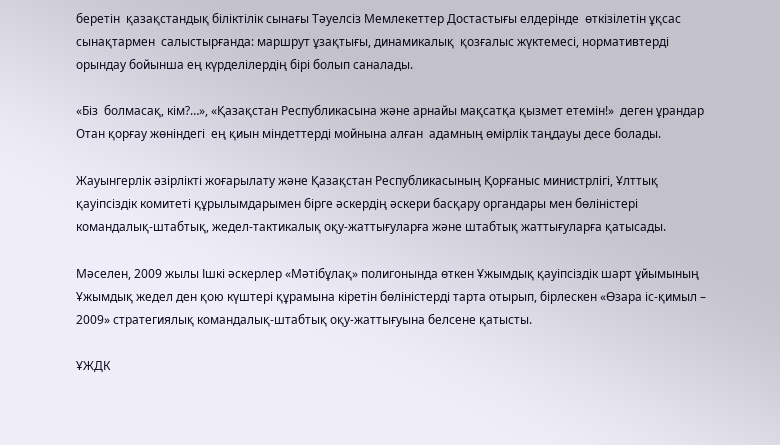беретін  қазақстандық біліктілік сынағы Тәуелсіз Мемлекеттер Достастығы елдерінде  өткізілетін ұқсас сынақтармен  салыстырғанда: маршрут ұзақтығы, динамикалық  қозғалыс жүктемесі, нормативтерді  орындау бойынша ең күрделілердің бірі болып саналады.

«Біз  болмасақ, кім?…», «Қазақстан Республикасына және арнайы мақсатқа қызмет етемін!»  деген ұрандар Отан қорғау жөніндегі  ең қиын міндеттерді мойнына алған  адамның өмірлік таңдауы десе болады.

Жауынгерлік әзірлікті жоғарылату және Қазақстан Республикасының Қорғаныс министрлігі, Ұлттық қауіпсіздік комитеті құрылымдарымен бірге әскердің әскери басқару органдары мен бөліністері командалық-штабтық, жедел-тактикалық оқу-жаттығуларға және штабтық жаттығуларға қатысады.

Мәселен, 2009 жылы Ішкі әскерлер «Мәтібұлақ» полигонында өткен Ұжымдық қауіпсіздік шарт ұйымының Ұжымдық жедел ден қою күштері құрамына кіретін бөліністерді тарта отырып, бірлескен «Өзара іс-қимыл – 2009» стратегиялық командалық-штабтық оқу-жаттығуына белсене қатысты.

ҰЖДК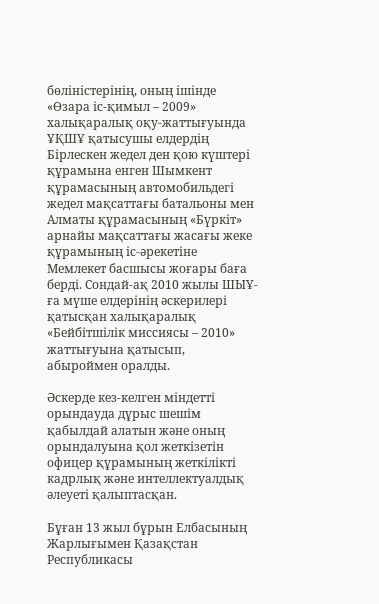бөліністерінің, оның ішінде «Өзара іс-қимыл – 2009» халықаралық оқу-жаттығуында ҰҚШҰ қатысушы елдердің Бірлескен жедел ден қою күштері құрамына енген Шымкент құрамасының автомобильдегі жедел мақсаттағы батальоны мен Алматы құрамасының «Бүркіт» арнайы мақсаттағы жасағы жеке құрамының іс-әрекетіне Мемлекет басшысы жоғары баға берді. Сондай-ақ 2010 жылы ШЫҰ-ға мүше елдерінің әскерилері қатысқан халықаралық  «Бейбітшілік миссиясы – 2010» жаттығуына қатысып, абыроймен оралды.

Әскерде кез-келген міндетті орындауда дұрыс шешім қабылдай алатын және оның орындалуына қол жеткізетін офицер құрамының жеткілікті кадрлық және интеллектуалдық әлеуеті қалыптасқан.

Бұған 13 жыл бұрын Елбасының Жарлығымен Қазақстан Республикасы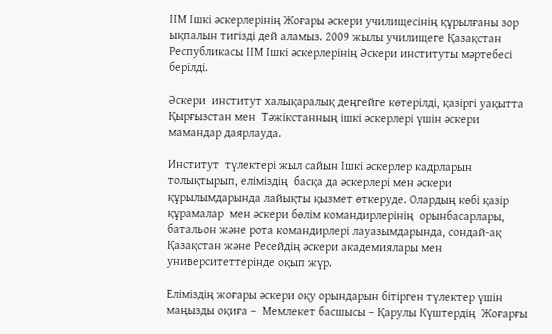ІІМ Ішкі әскерлерінің Жоғары әскери училищесінің құрылғаны зор ықпалын тигізді дей аламыз. 2009 жылы училищеге Қазақстан Республикасы ІІМ Ішкі әскерлерінің Әскери институты мәртебесі берілді.

Әскери  институт халықаралық деңгейге көтерілді, қазіргі уақытта Қырғызстан мен  Тәжікстанның ішкі әскерлері үшін әскери мамандар даярлауда.

Институт  түлектері жыл сайын Ішкі әскерлер кадрларын толықтырып, еліміздің  басқа да әскерлері мен әскери құрылымдарында лайықты қызмет өткеруде. Олардың көбі қазір құрамалар  мен әскери бөлім командирлерінің  орынбасарлары, батальон және рота командирлері лауазымдарында, сондай-ақ Қазақстан және Ресейдің әскери академиялары мен университеттерінде оқып жүр.

Еліміздің жоғары әскери оқу орындарын бітірген түлектер үшін маңызды оқиға –  Мемлекет басшысы – Қарулы Күштердің  Жоғарғы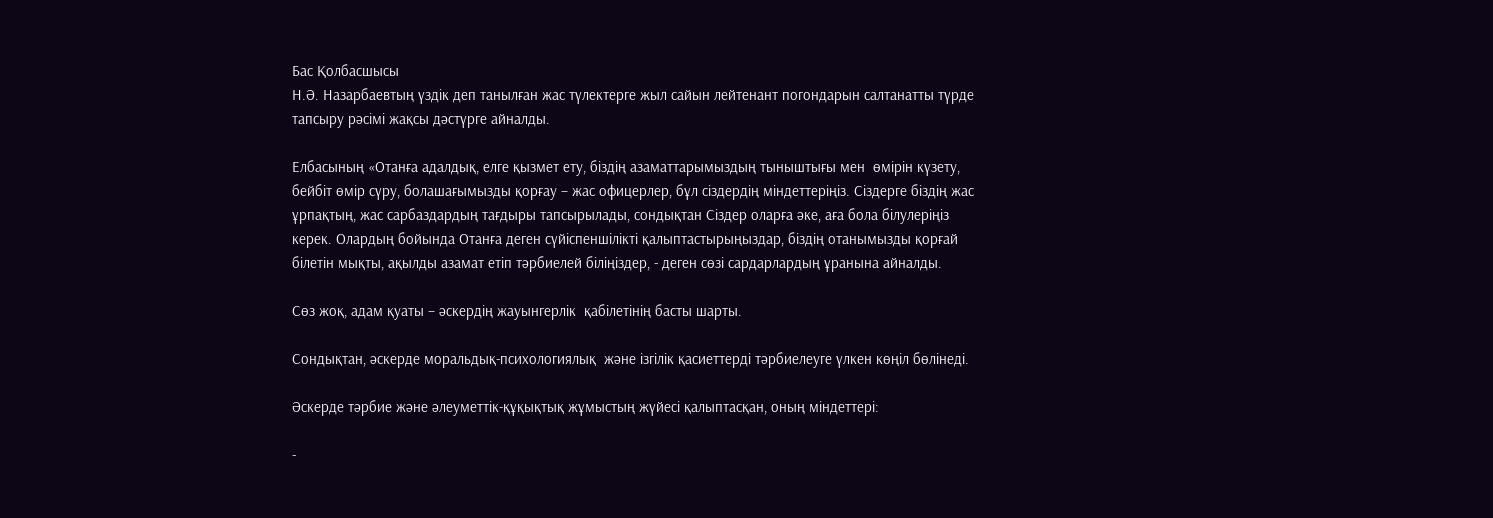Бас Қолбасшысы
Н.Ә. Назарбаевтың үздік деп танылған жас түлектерге жыл сайын лейтенант погондарын салтанатты түрде тапсыру рәсімі жақсы дәстүрге айналды.

Елбасының «Отанға адалдық, елге қызмет ету, біздің азаматтарымыздың тыныштығы мен  өмірін күзету, бейбіт өмір сүру, болашағымызды қорғау – жас офицерлер, бұл сіздердің міндеттеріңіз. Сіздерге біздің жас ұрпақтың, жас сарбаздардың тағдыры тапсырылады, сондықтан Сіздер оларға әке, аға бола білулеріңіз керек. Олардың бойында Отанға деген сүйіспеншілікті қалыптастырыңыздар, біздің отанымызды қорғай білетін мықты, ақылды азамат етіп тәрбиелей біліңіздер, - деген сөзі сардарлардың ұранына айналды.

Сөз жоқ, адам қуаты – әскердің жауынгерлік  қабілетінің басты шарты.

Сондықтан, әскерде моральдық-психологиялық  және ізгілік қасиеттерді тәрбиелеуге үлкен көңіл бөлінеді.

Әскерде тәрбие және әлеуметтік-құқықтық жұмыстың жүйесі қалыптасқан, оның міндеттері:

-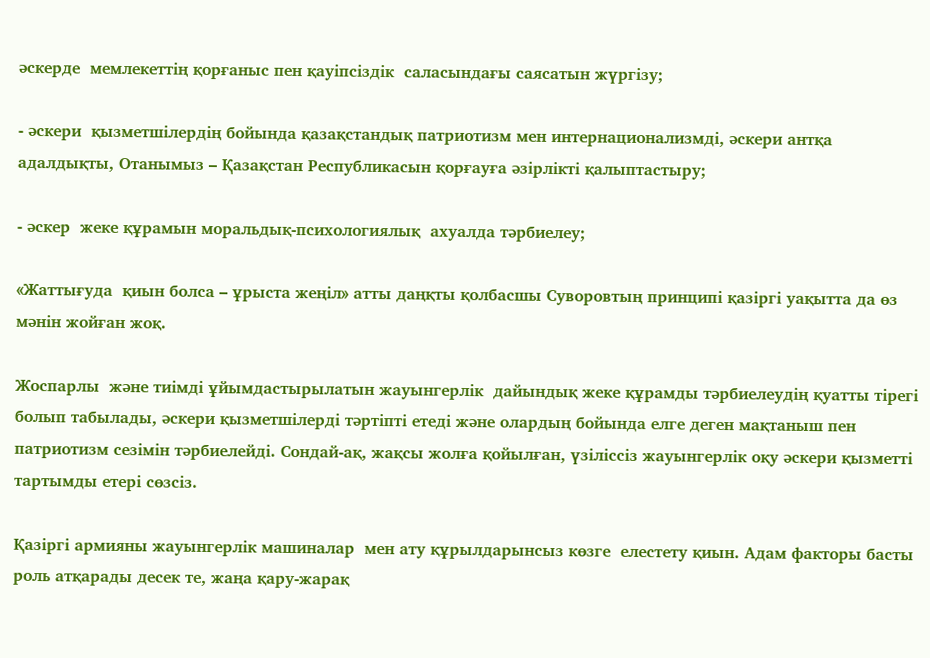әскерде  мемлекеттің қорғаныс пен қауіпсіздік  саласындағы саясатын жүргізу;

- әскери  қызметшілердің бойында қазақстандық патриотизм мен интернационализмді, әскери антқа адалдықты, Отанымыз – Қазақстан Республикасын қорғауға әзірлікті қалыптастыру;

- әскер  жеке құрамын моральдық-психологиялық  ахуалда тәрбиелеу;

«Жаттығуда  қиын болса – ұрыста жеңіл» атты даңқты қолбасшы Суворовтың принципі қазіргі уақытта да өз мәнін жойған жоқ.

Жоспарлы  және тиімді ұйымдастырылатын жауынгерлік  дайындық жеке құрамды тәрбиелеудің қуатты тірегі болып табылады, әскери қызметшілерді тәртіпті етеді және олардың бойында елге деген мақтаныш пен патриотизм сезімін тәрбиелейді. Сондай-ақ, жақсы жолға қойылған, үзіліссіз жауынгерлік оқу әскери қызметті тартымды етері сөзсіз.

Қазіргі армияны жауынгерлік машиналар  мен ату құрылдарынсыз көзге  елестету қиын. Адам факторы басты  роль атқарады десек те, жаңа қару-жарақ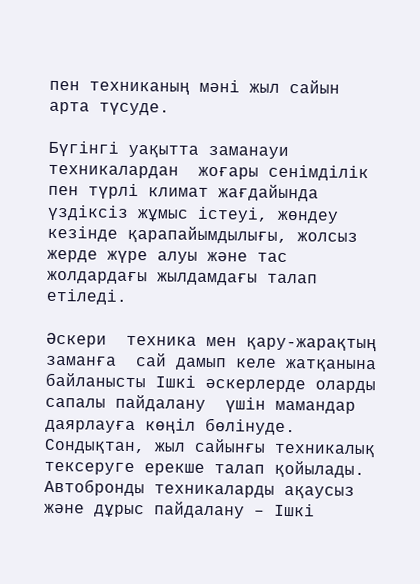пен техниканың мәні жыл сайын арта түсуде.

Бүгінгі уақытта заманауи техникалардан  жоғары сенімділік пен түрлі климат жағдайында үздіксіз жұмыс істеуі, жөндеу кезінде қарапайымдылығы, жолсыз жерде жүре алуы және тас жолдардағы жылдамдағы талап етіледі.

Әскери  техника мен қару-жарақтың заманға  сай дамып келе жатқанына байланысты Ішкі әскерлерде оларды сапалы пайдалану  үшін мамандар даярлауға көңіл бөлінуде. Сондықтан, жыл сайынғы техникалық тексеруге ерекше талап қойылады. Автобронды техникаларды ақаусыз және дұрыс пайдалану – Ішкі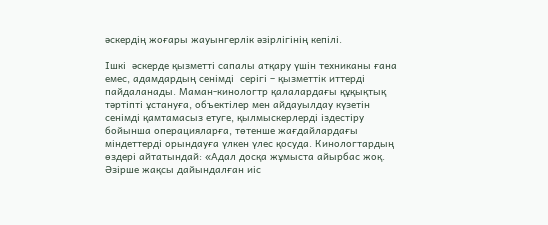әскердің жоғары жауынгерлік әзірлігінің кепілі.

Ішкі  әскерде қызметті сапалы атқару үшін техниканы ғана емес, адамдардың сенімді  серігі – қызметтік иттерді пайдаланады. Маман-кинологтр қалалардағы құқықтық тәртіпті ұстануға, объектілер мен айдауылдау күзетін сенімді қамтамасыз етуге, қылмыскерлерді іздестіру бойынша операцияларға, төтенше жағдайлардағы міндеттерді орындауға үлкен үлес қосуда. Кинологтардың өздері айтатындай: «Адал досқа жұмыста айырбас жоқ. Әзірше жақсы дайындалған иіс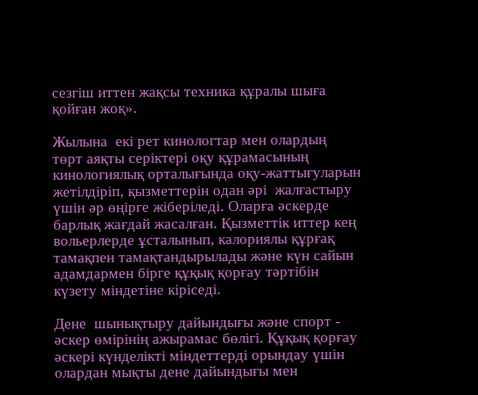сезгіш иттен жақсы техника құралы шыға қойған жоқ».

Жылына  екі рет кинологтар мен олардың  төрт аяқты серіктері оқу құрамасының  кинологиялық орталығында оқу-жаттығуларын жетілдіріп, қызметтерін одан әрі  жалғастыру үшін әр өңірге жіберіледі. Оларға әскерде барлық жағдай жасалған. Қызметтік иттер кең вольерлерде ұсталынып, калориялы құрғақ тамақпен тамақтандырылады және күн сайын адамдармен бірге құқық қорғау тәртібін күзету міндетіне кіріседі.

Дене  шынықтыру дайындығы және спорт - әскер өмірінің ажырамас бөлігі. Құқық қорғау әскері күнделікті міндеттерді орындау үшін олардан мықты дене дайындығы мен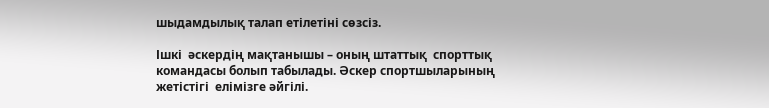шыдамдылық талап етілетіні сөзсіз.

Ішкі  әскердің мақтанышы – оның штаттық  спорттық командасы болып табылады. Әскер спортшыларының жетістігі  елімізге әйгілі.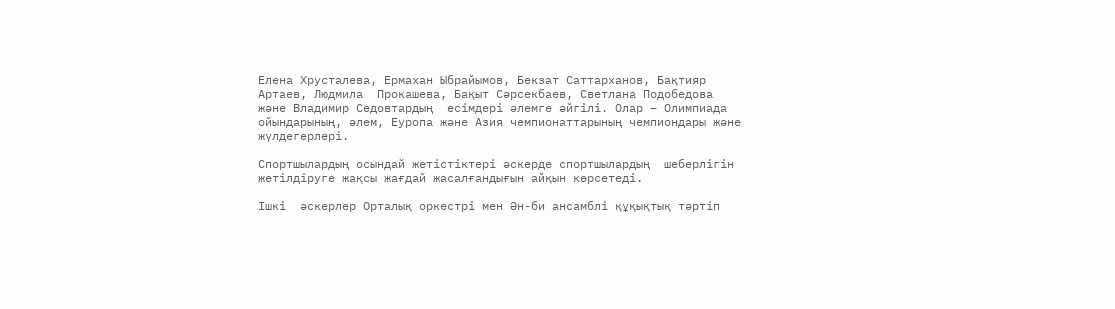Елена Хрусталева, Ермахан Ыбрайымов, Бекзат Саттарханов, Бақтияр Артаев, Людмила  Прокашева, Бақыт Сәрсекбаев, Светлана Подобедова және Владимир Седовтардың  есімдері әлемге әйгілі. Олар – Олимпиада  ойындарының, әлем, Еуропа және Азия чемпионаттарының чемпиондары және жүлдегерлері.

Спортшылардың осындай жетістіктері әскерде спортшылардың  шеберлігін жетілдіруге жақсы жағдай жасалғандығын айқын көрсетеді.

Ішкі  әскерлер Орталық оркестрі мен Ән-би ансамблі құқықтық тәртіп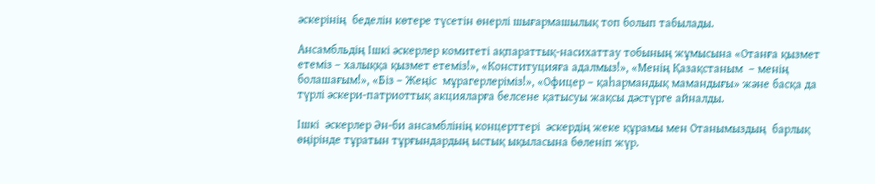әскерінің  беделін көтере түсетін өнерлі шығармашылық топ болып табылады.

Ансамбльдің Ішкі әскерлер комитеті ақпараттық-насихаттау тобының жұмысына «Отанға қызмет етеміз – халыққа қызмет етеміз!», «Конституцияға адалмыз!», «Менің Қазақстаным  – менің болашағым!», «Біз – Жеңіс  мұрагерлеріміз!», «Офицер – қаһармандық мамандығы» және басқа да түрлі әскери-патриоттық акцияларға белсене қатысуы жақсы дәстүрге айналды.

Ішкі  әскерлер Ән-би ансамблінің концерттері  әскердің жеке құрамы мен Отанымыздың  барлық өңірінде тұратын тұрғындардың ыстық ықыласына бөленіп жүр.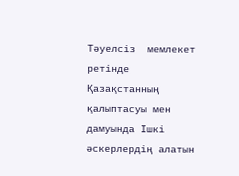Тәуелсіз  мемлекет ретінде Қазақстанның қалыптасуы мен дамуында Ішкі әскерлердің алатын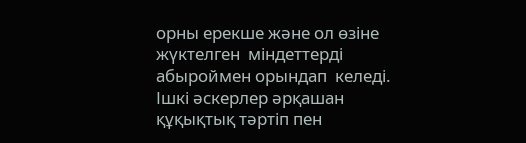орны ерекше және ол өзіне жүктелген  міндеттерді абыроймен орындап  келеді. Ішкі әскерлер әрқашан құқықтық тәртіп пен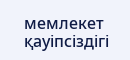мемлекет қауіпсіздігі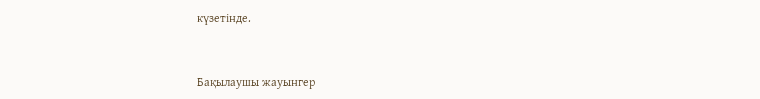күзетінде.


Бақылаушы жауынгер